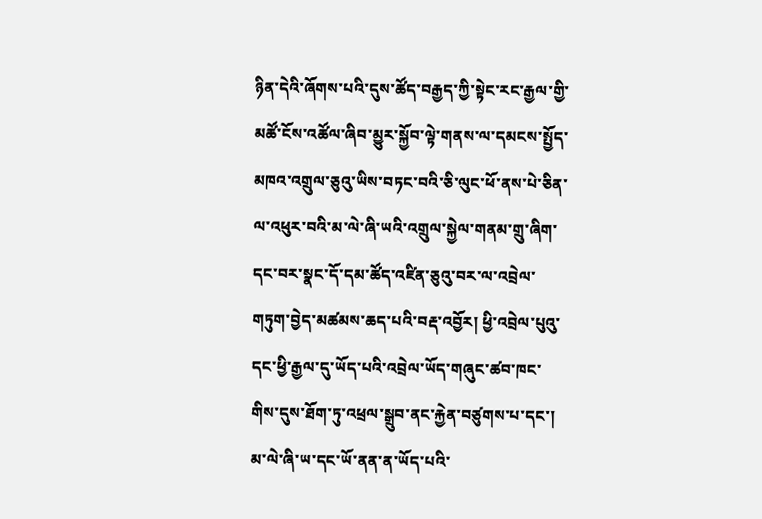ཉིན་དེའི་ཞོགས་པའི་དུས་ཚོད་བརྒྱད་ཀྱི་སྟེང་རང་རྒྱལ་གྱི་མཚོ་ངོས་འཚོལ་ཞིབ་མྱུར་སྐྱོབ་ལྟེ་གནས་ལ་དམངས་སྤྱོད་མཁའ་འགྲུལ་ཅུའུ་ཡིས་བཏང་བའི་ཅི་ལུང་ཕོ་ནས་པེ་ཅིན་ལ་འཕུར་བའི་མ་ལེ་ཞི་ཡའི་འགྲུལ་སྐྱེལ་གནམ་གྲུ་ཞིག་དང་བར་སྣང་དོ་དམ་ཚོད་འཛིན་ཅུའུ་བར་ལ་འབྲེལ་གཏུག་བྱེད་མཚམས་ཆད་པའི་བརྡ་འབྱོར། ཕྱི་འབྲེལ་པུའུ་དང་ཕྱི་རྒྱལ་དུ་ཡོད་པའི་འབྲེལ་ཡོད་གཞུང་ཚབ་ཁང་གིས་དུས་ཐོག་ཏུ་འཕྲལ་སྒྲུབ་ནང་རྐྱེན་བཙུགས་པ་དང་། མ་ལེ་ཞི་ཡ་དང་ཡོ་ནན་ན་ཡོད་པའི་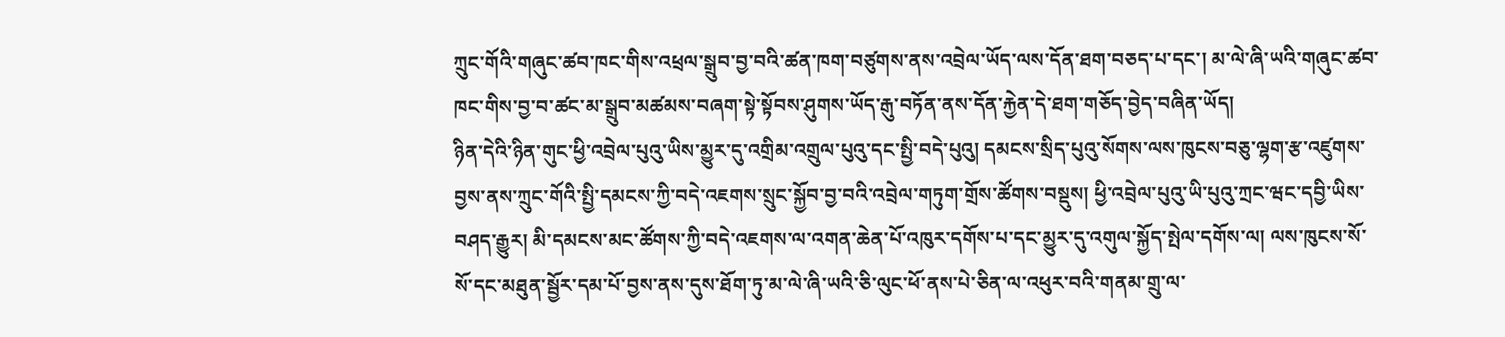ཀྲུང་གོའི་གཞུང་ཚབ་ཁང་གིས་འཕྲལ་སྒྲུབ་བྱ་བའི་ཚན་ཁག་བཙུགས་ནས་འབྲེལ་ཡོད་ལས་དོན་ཐག་བཅད་པ་དང་། མ་ལེ་ཞི་ཡའི་གཞུང་ཚབ་ཁང་གིས་བྱ་བ་ཚང་མ་སྒྲུབ་མཚམས་བཞག་སྟེ་སྟོབས་ཤུགས་ཡོད་རྒུ་བཏོན་ནས་དོན་རྐྱེན་དེ་ཐག་གཅོད་བྱེད་བཞིན་ཡོད།
ཉིན་དེའི་ཉིན་གུང་ཕྱི་འབྲེལ་པུའུ་ཡིས་མྱུར་དུ་འགྲིམ་འགྲུལ་པུའུ་དང་སྤྱི་བདེ་པུའུ། དམངས་སྲིད་པུའུ་སོགས་ལས་ཁུངས་བཅུ་ལྷག་རྩ་འཛུགས་བྱས་ནས་ཀྲུང་གོའི་སྤྱི་དམངས་ཀྱི་བདེ་འཇགས་སྲུང་སྐྱོབ་བྱ་བའི་འབྲེལ་གཏུག་གྲོས་ཚོགས་བསྡུས། ཕྱི་འབྲེལ་པུའུ་ཡི་པུའུ་ཀྲང་ཝང་དབྱི་ཡིས་བཤད་རྒྱུར། མི་དམངས་མང་ཚོགས་ཀྱི་བདེ་འཇགས་ལ་འགན་ཆེན་པོ་འཁུར་དགོས་པ་དང་མྱུར་དུ་འགུལ་སྐྱོད་སྤེལ་དགོས་ལ། ལས་ཁུངས་སོ་སོ་དང་མཐུན་སྦྱོར་དམ་པོ་བྱས་ནས་དུས་ཐོག་ཏུ་མ་ལེ་ཞི་ཡའི་ཅི་ལུང་ཕོ་ནས་པེ་ཅིན་ལ་འཕུར་བའི་གནམ་གྲུ་ལ་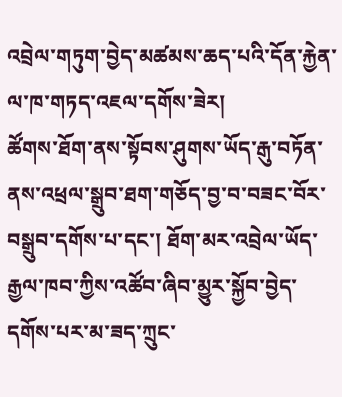འབྲེལ་གཏུག་བྱེད་མཚམས་ཆད་པའི་དོན་རྐྱེན་ལ་ཁ་གཏད་འཇལ་དགོས་ཟེར།
ཚོགས་ཐོག་ནས་སྟོབས་ཤུགས་ཡོད་རྒུ་བཏོན་ནས་འཕྲལ་སྒྲུབ་ཐག་གཅོད་བྱ་བ་བཟང་བོར་བསྒྲུབ་དགོས་པ་དང་། ཐོག་མར་འབྲེལ་ཡོད་རྒྱལ་ཁབ་ཀྱིས་འཚོབ་ཞིབ་མྱུར་སྐྱོབ་བྱེད་དགོས་པར་མ་ཟད་ཀྲུང་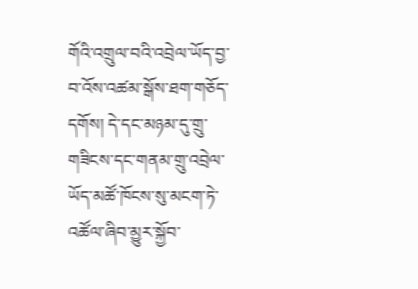གོའི་འགྲུལ་བའི་འབྲེལ་ཡོད་བྱ་བ་འོས་འཚམ་སྒོས་ཐག་གཅོད་དགོས། དེ་དང་མཉམ་དུ་གྲུ་གཟིངས་དང་གནམ་གྲུ་འབྲེལ་ཡོད་མཚོ་ཁོངས་སུ་མངག་ཏེ་འཚོལ་ཞིབ་མྱུར་སྐྱོབ་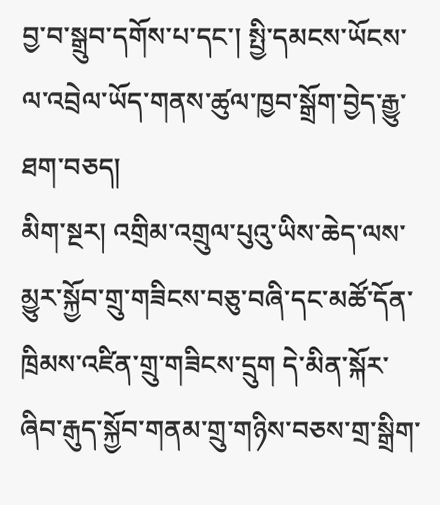བྱ་བ་སྒྲུབ་དགོས་པ་དང་། སྤྱི་དམངས་ཡོངས་ལ་འབྲེལ་ཡོད་གནས་ཚུལ་ཁྱབ་སྒྲོག་བྱེད་རྒྱུ་ཐག་བཅད།
མིག་སྔར། འགྲིམ་འགྲུལ་པུའུ་ཡིས་ཆེད་ལས་མྱུར་སྐྱོབ་གྲུ་གཟིངས་བཅུ་བཞི་དང་མཚོ་དོན་ཁྲིམས་འཛིན་གྲུ་གཟིངས་དྲུག དེ་མིན་སྐོར་ཞིབ་རྒུད་སྐྱོབ་གནམ་གྲུ་གཉིས་བཅས་གྲ་སྒྲིག་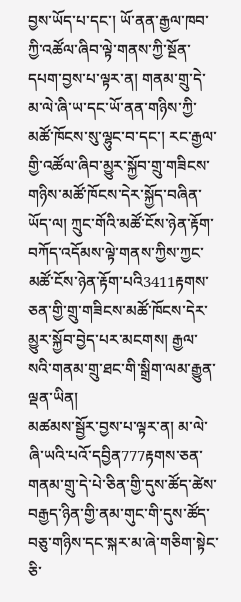བྱས་ཡོད་པ་དང་། ཡོ་ནན་རྒྱལ་ཁབ་ཀྱི་འཚོལ་ཞིབ་ལྟེ་གནས་ཀྱི་སྔོན་དཔག་བྱས་པ་ལྟར་ན། གནམ་གྲུ་དེ་མ་ལེ་ཞི་ཡ་དང་ཡོ་ནན་གཉིས་ཀྱི་མཚོ་ཁོངས་སུ་ལྷུང་བ་དང་། རང་རྒྱལ་གྱི་འཚོལ་ཞིབ་མྱུར་སྐྱོབ་གྲུ་གཟིངས་གཉིས་མཚོ་ཁོངས་དེར་སྐྱོད་བཞིན་ཡོད་ལ། ཀྲུང་གོའི་མཚོ་ངོས་ཉེན་རྟོག་བཀོད་འདོམས་ལྟེ་གནས་ཀྱིས་ཀྱང་མཚོ་ངོས་ཉེན་རྟོག་པའི3411རྟགས་ཅན་གྱི་གྲུ་གཟིངས་མཚོ་ཁོངས་དེར་མྱུར་སྐྱོབ་བྱེད་པར་མངགས། རྒྱལ་སའི་གནམ་གྲུ་ཐང་གི་སྒྲིག་ལམ་རྒྱུན་ལྡན་ཡིན།
མཚམས་སྦྱོར་བྱས་པ་ལྟར་ན། མ་ལེ་ཞི་ཡའི་པའོ་དབྱིན777རྟགས་ཅན་གནམ་གྲུ་དེ་པེ་ཅིན་གྱི་དུས་ཚོད་ཚེས་བརྒྱད་ཉིན་གྱི་ནམ་གུང་གི་དུས་ཚོད་བཅུ་གཉིས་དང་སྐར་མ་ཞེ་གཅིག་སྟེང་ཅི་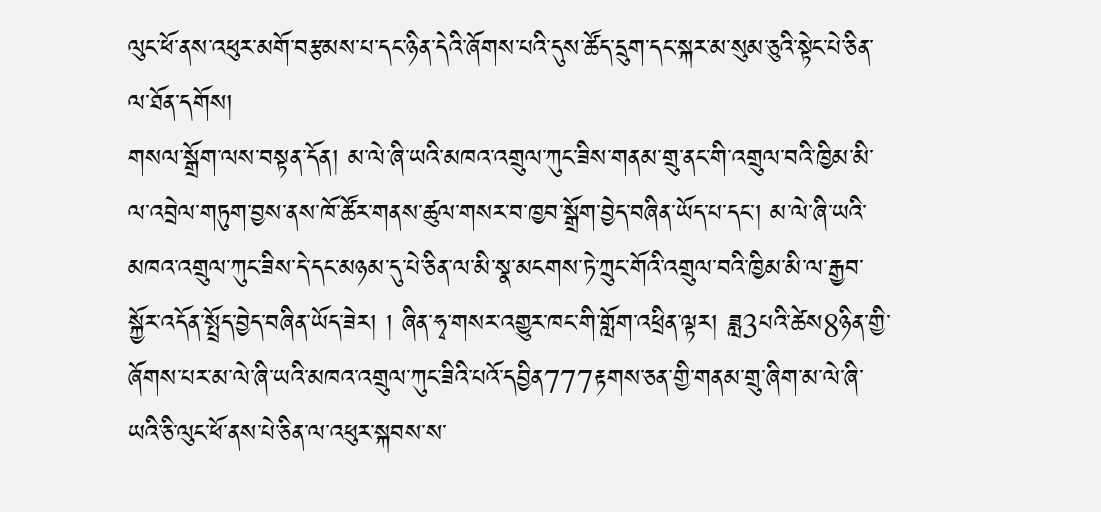ལུང་ཕོ་ནས་འཕུར་མགོ་བརྩམས་པ་དང་ཉིན་དེའི་ཞོགས་པའི་དུས་ཚོད་དྲུག་དང་སྐར་མ་སུམ་ཅུའི་སྟེང་པེ་ཅིན་ལ་ཐོན་དགོས།
གསལ་སྒྲོག་ལས་བསྟན་དོན། མ་ལེ་ཞི་ཡའི་མཁའ་འགྲུལ་ཀུང་ཟིས་གནམ་གྲུ་ནང་གི་འགྲུལ་བའི་ཁྱིམ་མི་ལ་འབྲེལ་གཏུག་བྱས་ནས་ཁོ་ཚོར་གནས་ཚུལ་གསར་བ་ཁྱབ་སྒྲོག་བྱེད་བཞིན་ཡོད་པ་དང་། མ་ལེ་ཞི་ཡའི་མཁའ་འགྲུལ་ཀུང་ཟིས་དེ་དང་མཉམ་དུ་པེ་ཅིན་ལ་མི་སྣ་མངགས་ཏེ་ཀྲུང་གོའི་འགྲུལ་བའི་ཁྱིམ་མི་ལ་རྒྱབ་སྐྱོར་འདོན་སྤྲོད་བྱེད་བཞིན་ཡོད་ཟེར། ། ཞིན་ཧྭ་གསར་འགྱུར་ཁང་གི་གློག་འཕྲིན་ལྟར། ཟླ3པའི་ཚེས8ཉིན་གྱི་ཞོགས་པར་མ་ལེ་ཞི་ཡའི་མཁའ་འགྲུལ་ཀུང་ཟིའི་པའོ་དབྱིན777རྟགས་ཅན་གྱི་གནམ་གྲུ་ཞིག་མ་ལེ་ཞི་ཡའི་ཅི་ལུང་ཕོ་ནས་པེ་ཅིན་ལ་འཕུར་སྐབས་ས་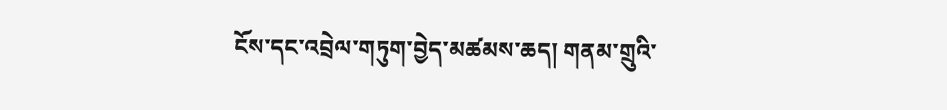ངོས་དང་འབྲེལ་གཏུག་བྱེད་མཚམས་ཆད། གནམ་གྲུའི་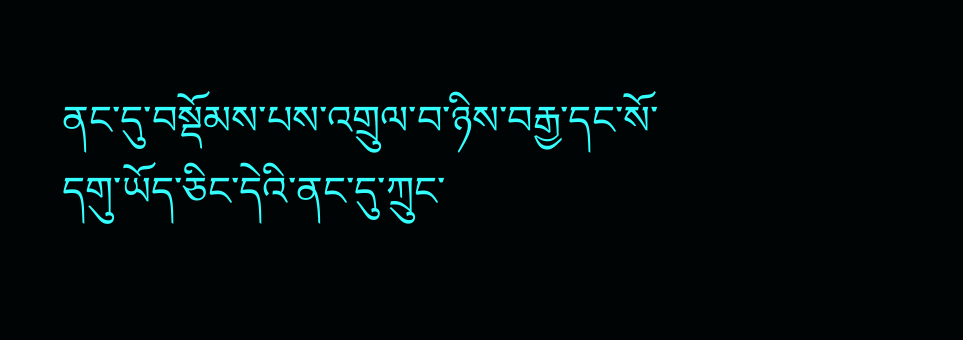ནང་དུ་བསྡོམས་པས་འགྲུལ་བ་ཉིས་བརྒྱ་དང་སོ་དགུ་ཡོད་ཅིང་དེའི་ནང་དུ་ཀྲུང་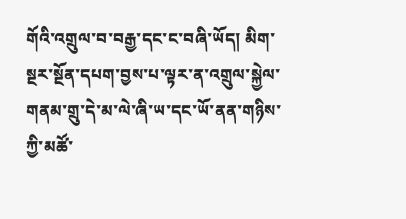གོའི་འགྲུལ་བ་བརྒྱ་དང་ང་བཞི་ཡོད། མིག་སྔར་སྔོན་དཔག་བྱས་པ་ལྟར་ན་འགྲུལ་སྐྱེལ་གནམ་གྲུ་དེ་མ་ལེ་ཞི་ཡ་དང་ཡོ་ནན་གཉིས་ཀྱི་མཚོ་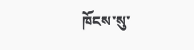ཁོངས་སུ་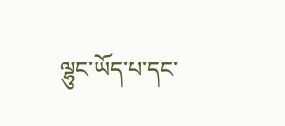ལྷུང་ཡོད་པ་དང་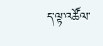ད་ལྟ་འཚོལ་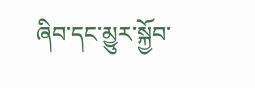ཞིབ་དང་མྱུར་སྐྱོབ་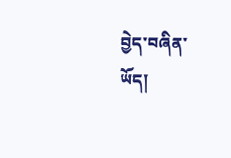བྱེད་བཞིན་ཡོད།